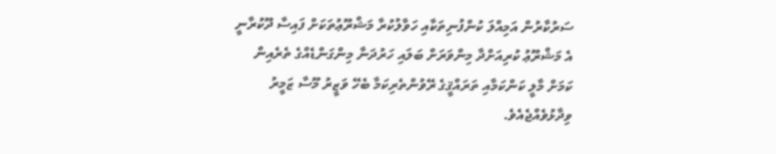ސަރުކާރުން އަމިއްލަ ކުންފުނިތަކާއި ހަވާލުކުރާ މަޝްރޫޢުތަކަށް ފައިސާ ދޫކުރާނީ އެ މަޝްރޫޢު ކުރިއަށްދާ މިންވަރަށް ބަލައި ހަރުދަނާ މިންގަންޑެއްގެ ތެރެއިން ކަމަށް މާލީ ކަންކަމާއި ތަރައްޤީގެ ރޭވުންތެރިކަމާ ބެހޭ ވަޒީރު މޫސާ ޒަމީރު ވިދާޅުވެއްޖެއެވެ.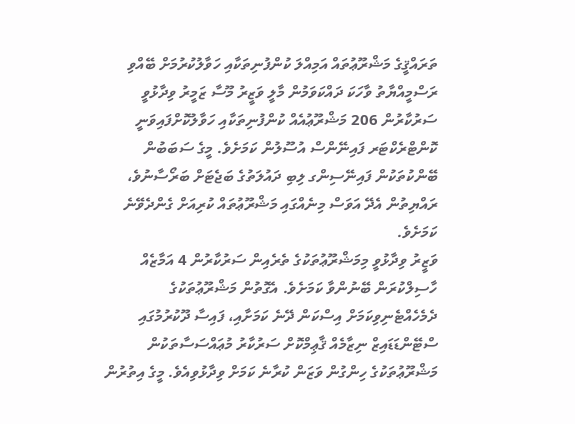ތަރައްޤީގެ މަޝްރޫޢުތައް އަމިއްލަ ކުންފުނިތަކާއި ހަވާލުކުރުމަށް ބޭއްވި ރަސްމީއްޔާތު ވާހަކަ ދައްކަވަމުން މާލީ ވަޒީރު މޫސާ ޒަމީރު ވިދާޅުވީ ސަރުކާރުން 206 މަޝްރޫޢުއެއް ކުންފުނިތަކާއި ހަވާލުކޮށްފައިވަނީ ކޮންޓްރެކްޓަރ ފައިނޭންސް އުސޫލުން ކަމަށެވެ. މީގެ ސަބަބުން ބޭންކުތަކުން ފައިނޭސިންގ ލިބި ދައުލަތުގެ ބަޖެޓަށް ބަރޯސާނުވެ، ރައްޔިތުން އެދޭ އަވަސް މިނެއްގައި މަޝްރޫޢުތައް ކުރިއަށް ގެންދެވޭނެ ކަމަށެވެ.
ވަޒީރު ވިދާޅުވީ މިމަޝްރޫޢުތަކުގެ ތެރެއިން ސަރުކާރުން 4 އަމާޒެއް ހާސިލްކުރަން ބޭނުންވާ ކަމަށެވެ. އެގޮތުން މަޝްރޫޢުތަކުގެ ދެމެހެއްޓެނިވިކަމަށް އިސްކަން ދޭނެ ކަމަށާއި، ފައިސާ ދޫކުރުމުގައި ސްޓޭންޑަޑައިޒް ނިޒާމެއް ޤާޢިމްކޮށް ސަރުކާރު މުޢައްސަސާތަކުން މަޝްރޫޢުތަކުގެ ހިންގުން ވަޒަން ކުރާނެ ކަމަށް ވިދާޅުވިއެވެ. މީގެ އިތުރުން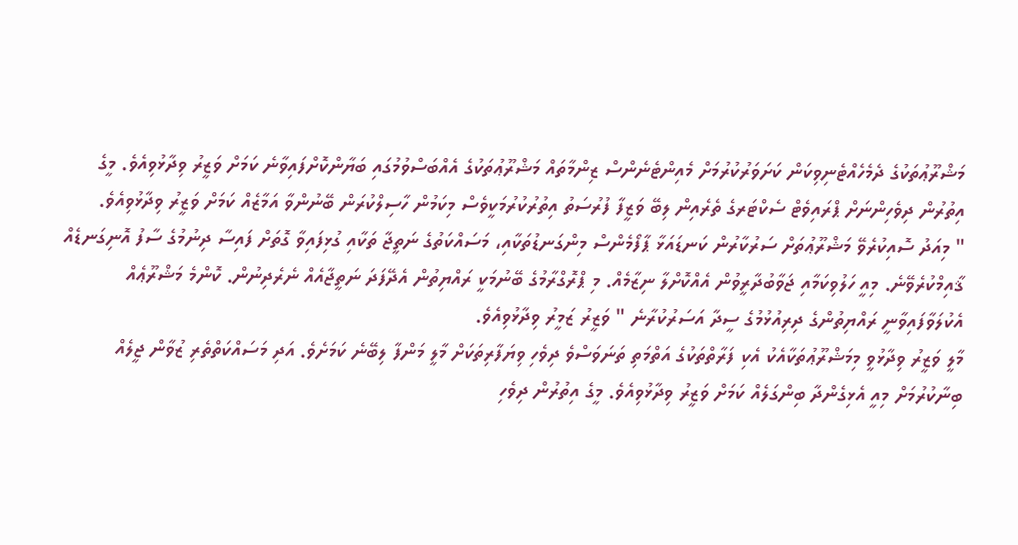މަޝްރޫޢުތަކުގެ ދެމެހެއްޓެނިވިކަން ކަށަވަރުކުރުމަށް މެއިންޓެނެންސް ޒިންމާތައް މަޝްރޫޢުތަކުގެ އެއްބަސްވުމުގައި ބަޔާންކޮށްފައިވާނެ ކަމަށް ވަޒީރު ވިދާޅުވިއެވެ. މީގެ އިތުރުން ދިވެހިންނަށް ޕްރައިވެޓް ސެކްޓަރގެ ތެރެއިން ލިބޭ ވަޒީފާ ފުރުސަތު އިތުރުކުރުމަކީވެސް މިކަމުން ހާސިލްކުރަން ބޭނުންވާ އަމާޒެއް ކަމަށް ވަޒީރު ވިދާޅުވިއެވެ.
" މިއަދު ސޮއިކުރެވޭ މަޝްރޫޢުތަށް ސަރުކާރުން ކަނޑައަޅާ ޕާފޯމެންސް މިންގަނޑުތަކާއި، މަސައްކަތުގެ ނަތީޖާ ތަކާއި ގުޅިފައިވާ ގޮތަށް ފައިސާ ދިނުމުގެ ސާފު އޮނިގަނޑެއް ޤާއިމްކުރެވޭނެ. މިއީ ހަލުވިކަމާއި ޖަވާބުދާރީވުން އެއްކޮށްލާ ނިޒާމެއް. މި ޕްރޮގްރާމުގެ ބޭނުމަކީ ރައްޔިތުން އެދޭފަދަ ނަތީޖާއެއް ނެރެދިނުން. ކޮންމެ މަޝްރޫޢެއް އެކުލަވާފައިވާނީ ރައްޔިތުންގެ ދިރިއުޅުމުގެ ސީދާ އަސަރުކުރާނެ " ވަޒީރު ޒަމީރު ވިދާޅުވިއެވެ.
މާލީ ވަޒީރު ވިދާޅުވީ މިމަޝްރޫޢުތަކާއެކު އެކި ފަރާތްތަކުގެ އަތްމަތި ތަނަވަސްވެ ދިވެހި ވިޔަފާރިތަކަށް މާލީ މަންފާ ލިބޭނެ ކަމަށެވެ. އަދި މަސައްކަތްތެރި ޒުވާން ޖީލެއް ބިނާކުރުމަށް މިއީ އެޅިގެންދާ ބިންގަލެއް ކަމަށް ވަޒީރު ވިދާޅުވިއެވެ. މީގެ އިތުރުން ދިވެހި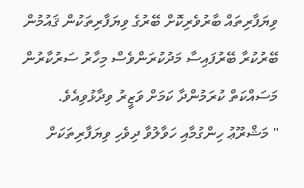ވިޔަފާރިތައް ބާރުވެރިކޮށް ބޭރުގެ ވިޔަފާރިތަކުން ޤައުމުން ބޭރުކުރާ ބޭރުފައިސާ މަދުކުރަންވެސް މިހާރު ސަރުކާރުން މަސައްކަތް ކުރަމުންދާ ކަމަށް ވަޒީރު ވިދާޅުވިއެވެ.
" މަޝްރޫޢު ހިންގުމާއި ހަވާލުވާ ދިވެހި ވިޔަފާރިތަކަށް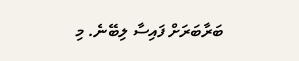ބަރާބަރަށް ފައިސާ ލިބޭނެ. މި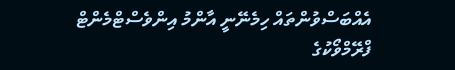އެއްބަސްވުންތައް ހިމެނޭނީ އާންމު އިންވެސްޓްމެންޓް ފްރޭމްވޯކުގެ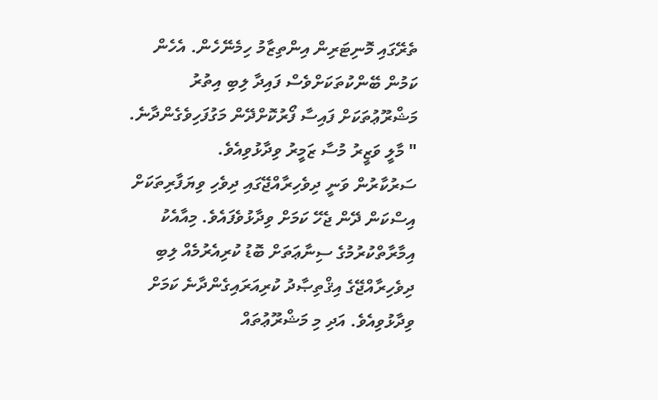ތެރޭގައި މޮނިޓަރިން އިންތިޒާމު ހިމެނޭހެން. އެހެން ކަމުން ބޭންކުތަކަށްވެސް ފައިދާ ލިބި އިތުރު މަޝްރޫޢުތަކަށް ފައިސާ ފޯރުކޮށްދޭން މަގުފަހިވެގެންދާނެ. " މާލީ ވަޒީރު މުސާ ޒަމީރު ވިދާޅުވިއެވެ.
ސަރުކާރުން ވަނީ ދިވެހިރާއްޖޭގައި ދިވެހި ވިޔަފާރިތަކަށް އިސްކަން ދޭން ޖެހޭ ކަމަށް ވިދާޅުވެފައެވެ. މިއާއެކު އިމާރާތްކުރުމުގެ ސިނާޢަތަށް ބޮޑު ކުރިއެރުމެއް ލިބި ދިވެހިރާއްޖޭގެ އިޤްތިޞާދު ކުރިއަރައިގެންދާނެ ކަމަށް ވިދާޅުވިއެވެ. އަދި މި މަޝްރޫޢުތައް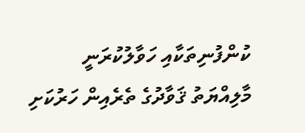ކުންފުނިތަކާއި ހަވާލުކުރަނީ މާލިއްޔަތު ޤަވާދުގެ ތެރެއިން ހަރުކަށި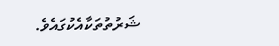ޝަރުތުތަކާއެކުގައެވެ.